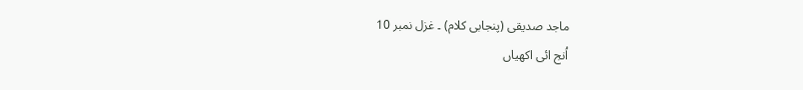ماجد صدیقی (پنجابی کلام) ۔ غزل نمبر 10
اُنج ائی اکھیاں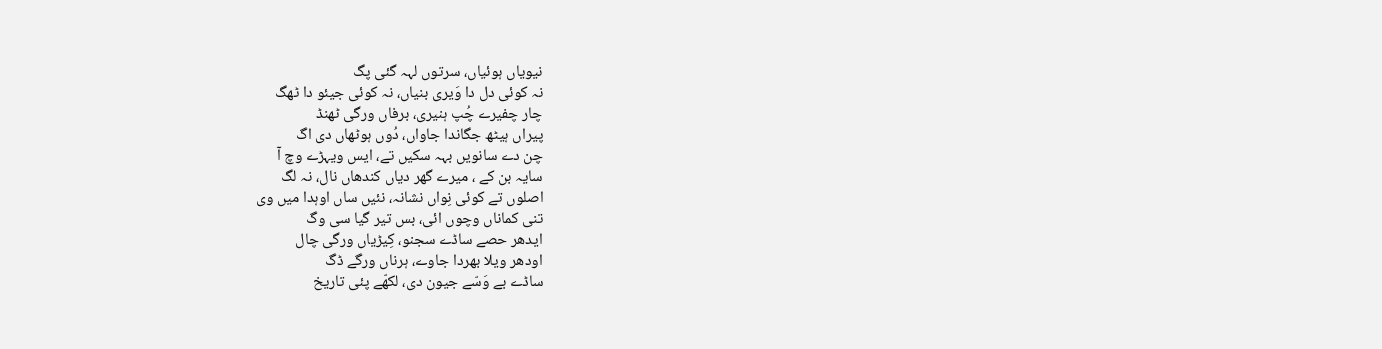نیویاں ہوئیاں، سرتوں لہہ گئی پگ
نہ کوئی دل دا وَیری بنیاں، نہ کوئی جیئو دا ٹھگ
چار چفیرے چُپ ہنیری، برفاں ورگی ٹھنڈ
پیراں ہیٹھ جگاندا جاواں، دُوں ہوٹھاں دی اگ
چن دے سانویں بہہ سکیں تے، ایس ویہڑے وچ آ
سایہ بن کے ، میرے گھر دیاں کندھاں نال، نہ لگ
اصلوں تے کوئی نِواں نشانہ، نئیں ساں اوہدا میں وی
تنی کماناں وچوں ائی، بس تیر گیا سی وگ
ایدھر حصے ساڈے سجنو، کِیڑیاں ورگی چال
اودھر ویلا بھردا جاوے، ہرناں ورگے ڈگ
ساڈے بے وَسّے جیون دی، لکھّے پئی تاریخ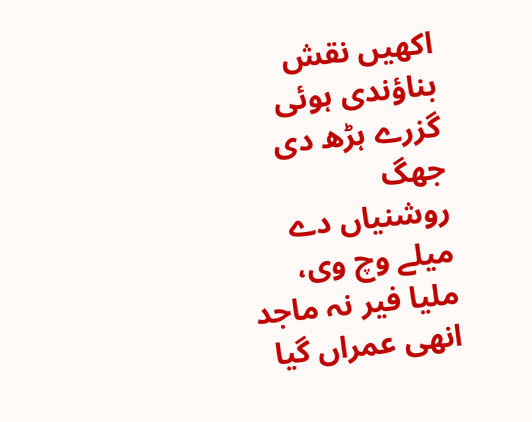اکھیں نقش بناؤندی ہوئی گزرے ہڑھ دی جھگ
روشنیاں دے میلے وچ وی، ملیا فیر نہ ماجد
انھی عمراں گیا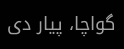گواچا، پیار دی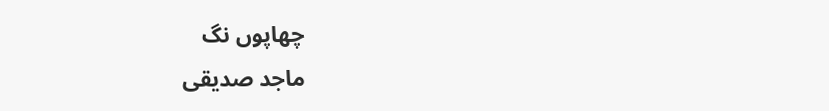چھاپوں نگ
ماجد صدیقی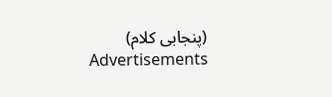(پنجابی کلام)
Advertisements